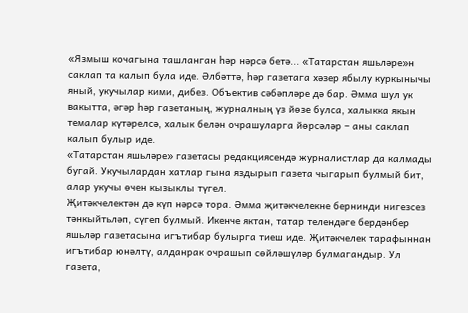«Язмыш кочагына ташланган һәр нәрсә бетә... «Татарстан яшьләре»н саклап та калып була иде. Әлбәттә, һәр газетага хәзер ябылу куркынычы яный, укучылар кими, дибез. Объектив сәбәпләре дә бар. Әмма шул ук вакытта, әгәр һәр газетаның, журналның үз йөзе булса, халыкка якын темалар күтәрелсә, халык белән очрашуларга йөрсәләр – аны саклап калып булыр иде.
«Татарстан яшьләре» газетасы редакциясендә журналистлар да калмады бугай. Укучылардан хатлар гына яздырып газета чыгарып булмый бит, алар укучы өчен кызыклы түгел.
Җитәкчелектән дә күп нәрсә тора. Әмма җитәкчелекне бернинди нигезсез тәнкыйтьләп, сүгеп булмый. Икенче яктан, татар телендәге бердәнбер яшьләр газетасына игътибар булырга тиеш иде. Җитәкчелек тарафыннан игътибар юнәлтү, алданрак очрашып сөйләшүләр булмагандыр. Ул газета,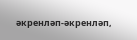әкренләп-әкренләп,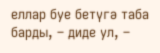еллар буе бетүгә таба барды, – диде ул, –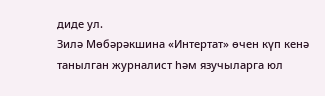диде ул.
Зилә Мөбәрәкшина «Интертат» өчен күп кенә танылган журналист һәм язучыларга юл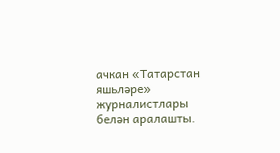ачкан «Татарстан яшьләре» журналистлары белән аралашты.